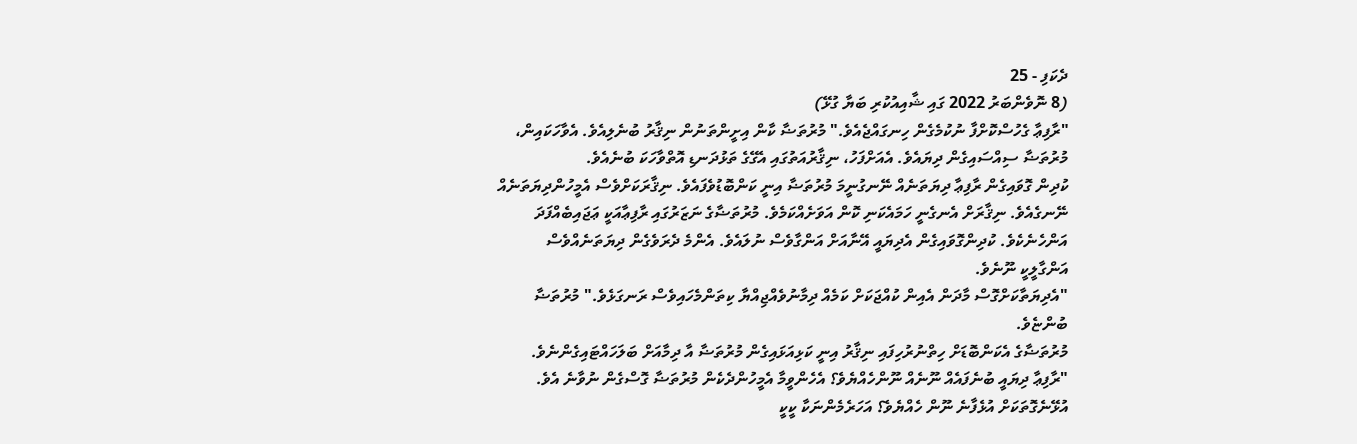ދެކަފި - 25
(8 ނޮވެންބަރު 2022 ގައި ޝާއިއުކުރި ބަޔާ ގުޅޭ)
"ރާފިޢާ ގެހުސްކޮށްފާ ނުކުމެގެން ހިނގައްޖެއެވެ." މުރުތަޟާ ކާން އިށީންތަނުން ނިޤާރު ބުނެލިއެވެ. އެވާހަކައިން، މުރުތަޟާ ސިއްސައިގެން ދިޔައެވެ. އެއަށްފަހު، ނިޤާރުއަތުގައި އެގޭގެ ތަޅުދަނޑި އޮތްވާހަކަ ބުނެއެވެ.
ކުދިން ގޮވައިގެން ރާފިޢާ ދިޔަތަނެއް ނޭނގުނީމަ މުރުތަޟާ އިނީ ކަންބޮޑުވެފައެވެ. ނިޤާރަކަށްވެސް އެމީހުންދިޔަތަނެއް ނޭނގެއެވެ. ނިޤާރަށް އެނގެނީ ހަމައެކަނި ކޮން އަވަށެއްކަމެވެ. މުރުތަޟާގެ ނަޒަރުގައި ރާފިޢާއަކީ ޢަޖައިބެއްފަދަ އަންހެނެކެވެ. ކުދިންގޮވައިގެން އެދިޔައީ އޭނާއަށް އަންގާވެސް ނުލައެވެ. އެންމެ ދެރަވެގެން ދިޔަތަނެއްވެސް އަންގާލީކީ ނޫނެވެ.
"އެދިޔަތާކަށްގޮސް މާދަން އެއިން ކުއްޖަކަށް ކަމެއް ދިމާނުވެއްޖިއްޔާ ކިތަންމެހައިވެސް ރަނގަޅެވެ." މުރުތަޟާ ބުންޏެވެ.
މުރުތަޟާގެ އެކަންބޮޑަށް ހިތްނުރުހިފައި ނިޤާރު އިނީ ކަޅިއަޅައިގެން މުރުތަޟާ އާ ދިމާއަށް ބަލަހައްޓައިގެންނެވެ.
"ރާފިޢާ ދިޔައީ ބުނެފައެއް ނޫނެއް ނޫންހެއްޔެވެ؟ އެހެންވީމާ އެމީހުންދެކެން މުރުތަޟާ ގޮސްގެން ނުވާނެ އެވެ. އުޅޭނެގޮތަކަށް އުޅެފާނެ ނޫން ހެއްޔެވެ؟ އަހަރެމެންނަކާ ކީކީ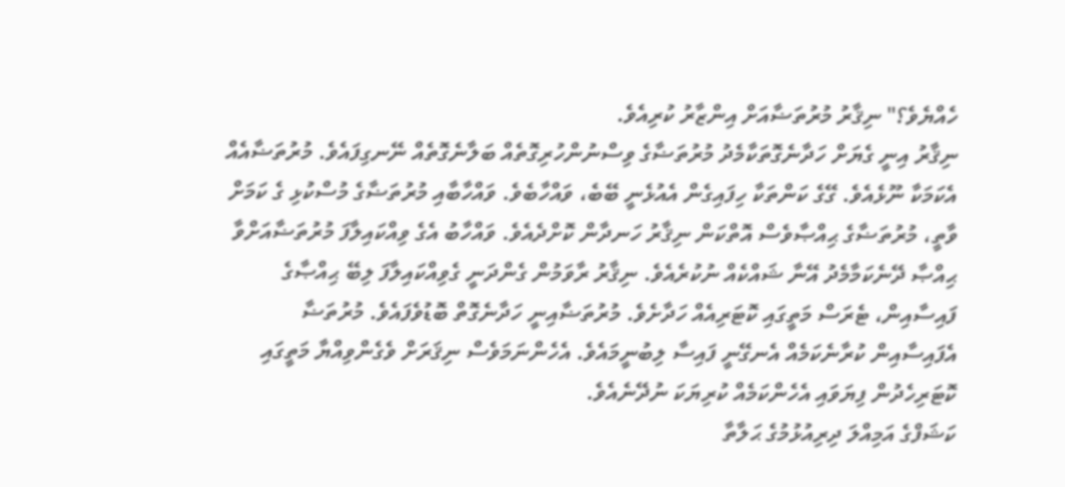ހެއްޔެވެ؟" ނިޤާރު މުރުތަޟާއަށް އިންޒާރު ކުރިއެވެ.
ނިޤާރު އިނީ ގެޔަށް ހަދާނެގޮތަކާމެދު މުރުތަޟާގެ ވިސްނުންހުރިގޮތެއް ބަލާނެގޮތެއް ނޭނގިފައެވެ. މުރުތަޟާއެއް އެކަމަކާ ނޫޅެއެވެ. ގޭގެ ކަންތަކާ ހިފައިގެން އެއުޅެނީ ބޭބެ، ވައްހާބެވެ. ވައްހާބާއި މުރުތަޟާގެ މުސްކުޅި ގެ ކަމަށް ވާތީ، މުރުތަޟާގެ ޙިއްޞާވެސް އޮތްކަން ނިޤާރު ހަނދާން ކޮށްދެއެވެ. ވައްހާބު އެގެ ވިއްކައިލާފަ މުރުތަޟާއަށްވާ ޙިއްޞާ ދޭނެކަމާމެދު އޭނާ ޝައްކެއް ނުކުރެއެވެ. ނިޤާރު ރާވަމުން ގެންދަނީ ގެވިއްކައިލާފަ ލިބޭ ޙިއްޞާގެ ފައިސާއިން، ޓެރަސް މަތީގައި ކޮޓަރިއެއް ހަދާށެވެ. މުރުތަޟާއިނީ ހަދާނެގޮތް ބޮޑުވެފައެވެ. މުރުތަޟާ އެފައިސާއިން ކުރާނެކަމެއް އެނގޭނީ ފައިސާ ލިބުނީމައެވެ. އެހެންނަމަވެސް ނިޤަރަށް ވެގެންވިއްޔާ މަތީގައި ކޮޓަރިހެދުން ފިޔަވައި އެހެންކަމެއް ކުރިޔަކަ ނުދޭނެއެވެ.
ކަޝަފްގެ އަމިއްލަ ދިރިއުޅުމުގެ ޙަލާތާ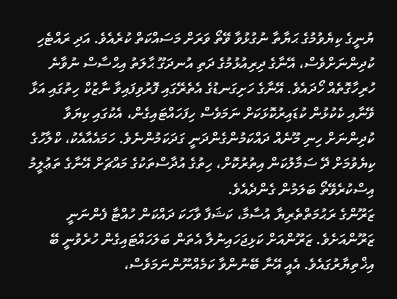ޔުނީގެ ކިޔެވުމުގެ ޙަޔާތާ ނުގުޅުވާ ވޭތޯ ވަރަށް މަސައްކަތް ކުރެއެވެ. އަދި ރައްޓެހި ކުދިންނަށްވެސް، އޭނާގެ ދިރިއުޅުމުގެ ދަތި އުނދަގޫ ޙާލަތު އިޙްސާސް ނުވާނެ ހުރިހާގޮތެއް ހޯދައެވެ. އޭނާގެ ހަށިގަނޑުގެ އެތެރޭގައި ފޮރުވިފައިވާ ނާޒުކް ހިތުގައި އަޅާ ވޭނާއި ކެކުޅުން ކުޑައިރުކޮޅަކަށް ނަމަވެސް ހިފަހައްޓައިގެން، އެކުގައި ކިޔަވާ ކުދިންނަށް ހިނި މޫނެއް ދައްކަމުންގެންދަނީ ގަދަކަމުންނެވެ. ހަމައެއާއެކު، ކްލާހުގެ ކިޔެވުމަށް ދޭ ސަމާލުކަން އިތުރުކޮށް، ހިތުގެ އުދާސްތަކުގެ މައްޗަށް އޭނާގެ ތަޢުލީމު އިސްކުރެވޭތޯ ބަލަމުން ގެންދެއެވެ.
ޒަރޫންގެ ރަޙުމަތްތެރިޔާ އުސާމާ، ކަޝަފާ ވާހަކަ ދައްކަން ހުއްޓާ ފެންނަނީ ޒަރޫންއަށެވެ. ޒަރޫންއަށް ކަޅިޖަހައިނުލާ އެތަން ބަލަހައްޓައިގެން ހުރެވުނީ ބޭ އިޚްތިޔާރުގައެވެ. އެއީ އޭނާ ބޭނުންވާ ކަމެއްނޫންނަމަވެސް،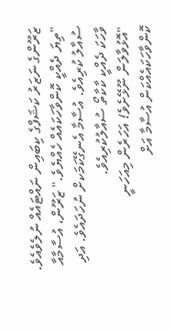ޒަރޫންގެ ނަޒަރު ކަޝަފްގެ ކިބައިން ނައްޓައެއް ނުލެވެއެވެ.
"ތިޔަ ދެއްކީ ކޮންވާހަކައެއް ހެއްޔެވެ." ޒަރޫން، އުސާމާއާ ސުއާލު ކުރިއެވެ. އުސާމާ އެނގޭކަމަކށް ނުހަދައެވެ. އަދި ވާހަކަ ދެއްކީ ކާކާތޯ ސުއާލުކުރިއެވެ.
"އޮޅުވާލަން ނޫޅޭށެވެ! އަހަރެން މިއަހަނީ ކޮންވާހަކައެއްކަން އުސާމާ އަށް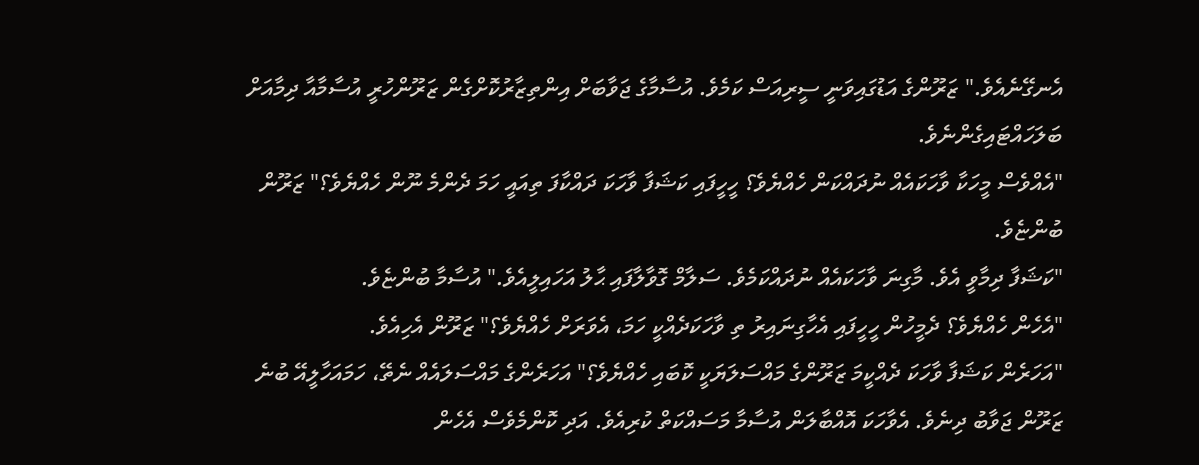އެނގޭނެއެވެ." ޒަރޫންގެ އަޑުގައިވަނީ ސީރިއަސް ކަމެވެ. އުސާމާގެ ޖަވާބަށް އިންތިޒާރުކޮށްގެން ޒަރޫންހުރީ އުސާމާއާ ދިމާއަށް ބަލަހައްޓައިގެންނެވެ.
"އެއްވެސް މީހަކާ ވާހަކައެއް ނުދައްކަން ހެއްޔެވެ؟ ހީހީފައި ކަޝަފާ ވާހަކަ ދައްކާފަ ތިއައީ ހަމަ ދެންމެ ނޫން ހެއްޔެވެ؟" ޒަރޫން ބުންޏެވެ.
"ކަޝަފާ ދިމާވީ އެވެ. މާގިނަ ވާހަކައެއް ނުދައްކަމެވެ. ސަލާމް ގޮވާލާފައި ޙާލު އަހައިލީއެވެ." އުސާމާ ބުންޏެވެ.
"އެހެން ހެއްޔެވެ؟ ދެމީހުން ހީހީފައި އެހާގިނައިރު ތި ވާހަކަދެއްކީ ހަމަ، އެވަރަށް ހެއްޔެވެ؟" ޒަރޫން އެހިއެވެ.
"އަހަރެން ކަޝަފާ ވާހަކަ ދެއްކީމަ ޒަރޫންގެ މައްސަލަޔަކީ ކޮބައި ހެއްޔެވެ؟" އަހަރެންގެ މައްސަލައެއް ނެތޭ، ހަމައަހާލީއޭ ބުނެ ޒަރޫން ޖަވާބު ދިނެވެ. އެވާހަކަ އޮއްބާލަން އުސާމާ މަސައްކަތް ކުރިއެވެ. އަދި ކޮންމެވެސް އެހެން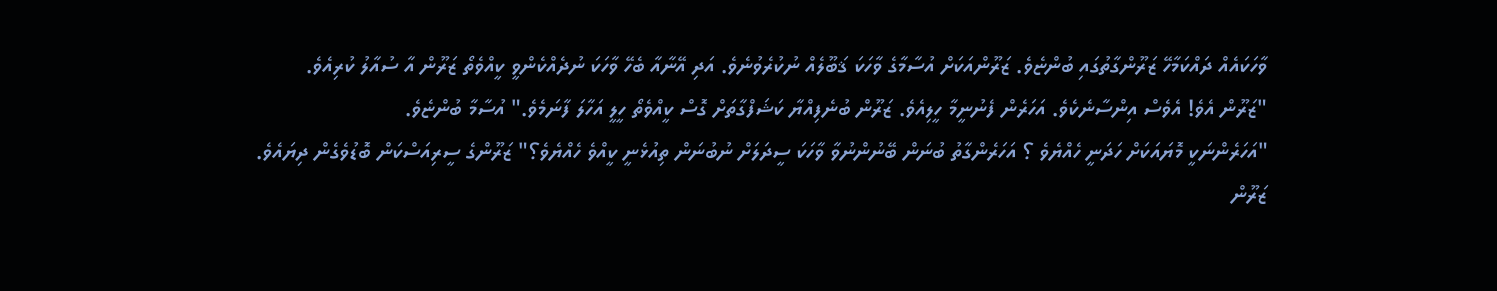ވާހަކައެއް ދައްކަމާހޭ ޒަރޫންގާތުގައި ބުންޏެވެ. ޒަރޫންއަކަށް އުސާމާގެ ވާހަކަ ޤަބޫލެއް ނުކުރެވުނެވެ. އަދި އޭނާއާ ބެހޭ ވާހަކަ ނުދެއްކެންވީ ކީއްވެތޯ ޒަރޫން އާ ސުއާލު ކުރިއެވެ.
"ޒަރޫން އެވެ! އެވެސް އިންސާނެކެވެ. އަހަރެން ފެނުނީމާ ހީލިއެވެ. ޒަރޫން ބުނެފިއްޔާ ކަޝަފްގާތަށް ގޮސް ކީއްވެތޯ ހީލީ އަހާލަ ފާނަމެވެ." އުސާމާ ބުންޏެވެ.
"އަހަރެންނަކީ މޮޔައަކަށް ހަދަނީ ހެއްޔެވެ ؟ އަހަރެންގާތު ބުނަން ބޭނުންނުވާ ވާހަކަ ސީދަލަށް ނުބުނަން ތިއުޅެނީ ކީއްވެ ހެއްޔެވެ؟" ޒަރޫންގެ ސީރިއަސްކަން ބޮޑުވެގެން ދިޔައެވެ.
ޒަރޫން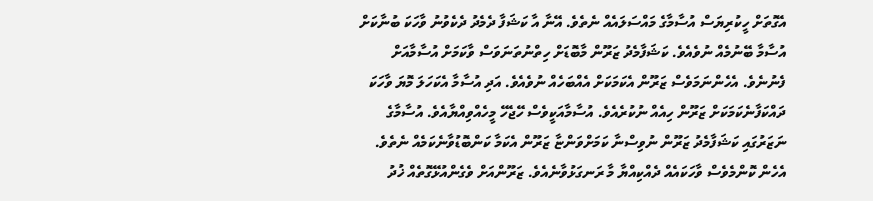އެގޮތަށް ހީކުރިޔަސް އުސާމާގެ މައްސަލައެއް ނެތެވެ. އޭނާ އާ ކަޝަފާ ދެމެދު ދެކެވުނު ވާހަކަ ބުނާކަށް އުސާމާ ބޭނުމެއް ނުވެއެވެ. ކަޝަފާމެދު ޒަރޫން މާބޮޑަށް ހިތްނުތަނަވަސް ވާކަމަށް އުސާމާއަށް ފެނުނެވެ. އެހެންނަމަވެސް ޒަރޫން އެކަމަކަށް އެއްބަހެއް ނުވެއެވެ. އަދި އުސާމާ އެކަހަލަ މޮޔަ ވާހަކަ ދައްކަފާނެކަމަކަށް ޒަރޫން ހިއެއް ނުކުރެއެވެ. އުސާމާއަކީވެސް ހޭޖެހޭ މީހެއްވިއްޔާއެވެ. އުސާމާގެ ނަޒަރުގައި ކަޝަފާމެދު ޒަރޫން ނުވިސްނާ ކަމަށްވަންޏާ ޒަރޫން އެކަމާ ކަންބޮޑުވާނެކަމެއް ނެތެވެ. އެހެން ކޮންމެވެސް ވާހަކައެއް ދެއްކިއްޔާ މާ ރަނގަޅުވާނެއެވެ. ޒަރޫންއަށް ވެގެންއުޅޭގޮތެއް ޚުދު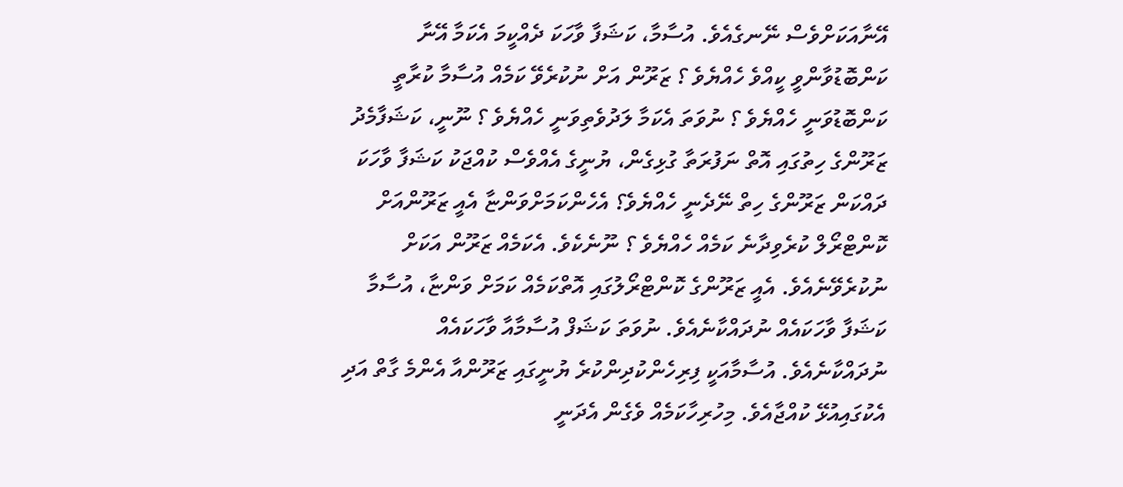އޭނާއަކަށްވެސް ނޭނގެއެވެ. އުސާމާ، ކަޝަފާ ވާހަކަ ދެއްކީމަ އެކަމާ އޭނާ ކަންބޮޑުވާންވީ ކީއްވެ ހެއްޔެވެ ؟ ޒަރޫން އަށް ނުކުރެވޭ ކަމެއް އުސާމާ ކުރާތީ ކަންބޮޑުވަނީ ހެއްޔެވެ ؟ ނުވަތަ އެކަމާ ލަދުވެތިވަނީ ހެއްޔެވެ ؟ ނޫނީ، ކަޝަފާމެދު ޒަރޫންގެ ހިތުގައި އޮތް ނަފުރަތާ ގުޅިގެން، ޔުނީގެ އެއްވެސް ކުއްޖަކު ކަޝަފާ ވާހަކަ ދައްކަން ޒަރޫންގެ ހިތް ނޭދެނީ ހެއްޔެވެ؟ އެހެންކަމަށްވަންޏާ އެއީ ޒަރޫންއަށް ކޮންޓްރޯލް ކުރެވިދާނެ ކަމެއް ހެއްޔެވެ ؟ ނޫނެކެވެ. އެކަމެއް ޒަރޫން އަކަށް ނުކުރެވޭނެއެވެ. އެއީ ޒަރޫންގެ ކޮންޓްރޯލުގައި އޮތްކަމެއް ކަމަށް ވަންޏާ، އުސާމާ ކަޝަފާ ވާހަކައެއް ނުދައްކާނެއެވެ. ނުވަތަ ކަޝަފް އުސާމާއާ ވާހަކައެއް ނުދައްކާނެއެވެ. އުސާމާއަކީ ފިރިހެންކުދިންކުރެ ޔުނީގައި ޒަރޫންއާ އެންމެ ގާތް އަދި އެކުގައިއުޅޭ ކުއްޖާއެވެ. މިހުރިހާކަމެއް ވެގެން އެދަނީ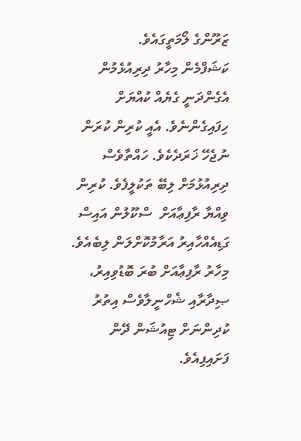ޒަރޫންގެ ލޯމަތީގައެވެ.
ކަޝަފްމެން މިހާރު ދިރިއުޅެމުން އެގެންދަނީ ގެޔެއް ކުއްޔަށް ހިފައިގެންނެވެ. އެއީ ކުރިން ކުރަން ނުޖެހޭ ޚަރަދެކެވެ. ހައްތާވެސް ދިރިއުޅުމަށް ލިބޭ ތަކުލީފެވެ. ކުރިން ވިއްޔާ ރާފިޢާއަށް  ސްކޫލުން އައިސް ގަޑިއެއްހާއިރު އަރާމުކޮށްލަން ލިބެއެވެ. މިހާރު ރާފިޢާއަށް ބުރަ ބޮޑުވިއިރު، ޞިދާރާއި ޝެހްނީލާވެސް އިތުރު ކުދިންނަށް ޓިއުޝަން ދޭން ފަށައިފިއެވެ.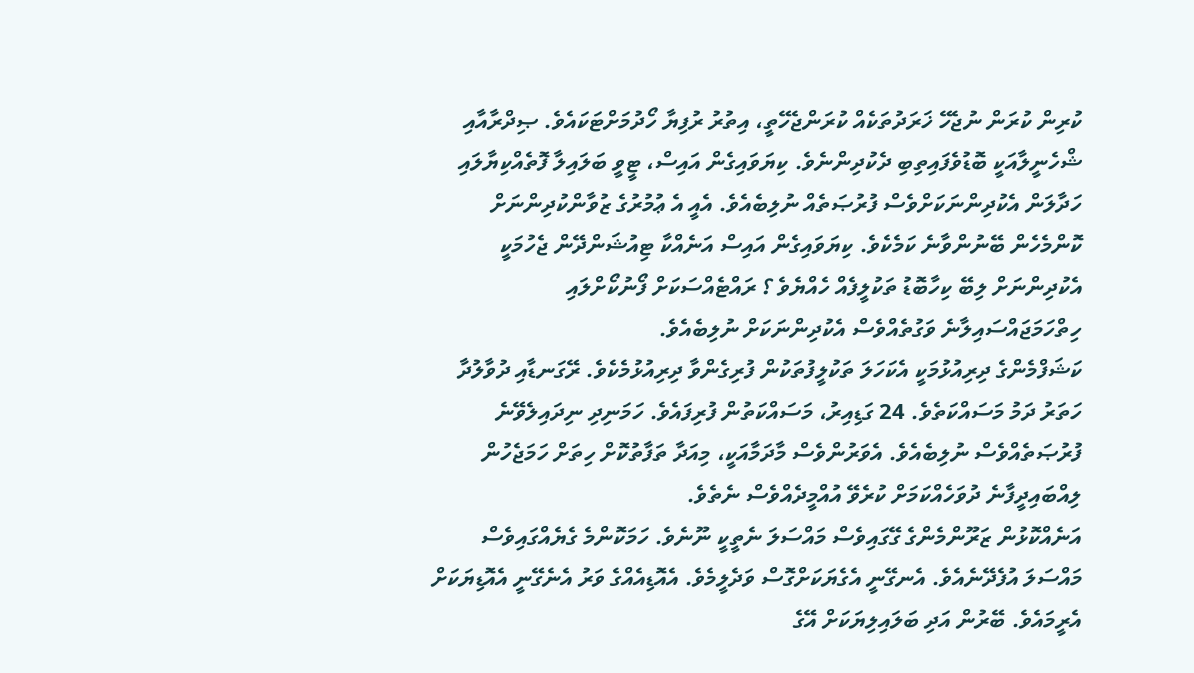ކުރިން ކުރަން ނުޖެހޭ ޚަރަދުތަކެއް ކުރަންޖެހޭތީ، އިތުރު ރުފިޔާ ހޯދުމަށްޓަކައެވެ. ޞިދްރާއާއި ޝްހެނީލާއަކީ ބޮޑުވެފައިތިބި ދެކުދިންނެވެ. ކިޔަވައިގެން އައިސް، ޓީވީ ބަލައިލާ ފޮތެއްކިޔާލައި ހަދާލަން އެކުދިންނަކަށްވެސް ފުރުޞަތެއް ނުލިބެއެވެ. އެއީ އެ ޢުމުރުގެ ޒުވާންކުދިންނަށް ކޮންމެހެން ބޭނުންވާނެ ކަމެކެވެ. ކިޔަވައިގެން އައިސް އަނެއްކާ ޓިއުޝަންދޭން ޖެހުމަކީ އެކުދިންނަށް ލިބޭ ކިހާބޮޑު ތަކުލީފެއް ހެއްޔެވެ ؟ ރައްޓެއްސަކަށް ފޯނުކޯށްލައި ހިތްހަމަޖައްސައިލާނެ ވަގުތެއްވެސް އެކުދިންނަކަށް ނުލިބެއެވެ.
ކަޝަފްމެންގެ ދިރިއުޅުމަކީ އެކަހަލަ ތަކުލީފުތަކުން ފުރިގެންވާ ދިރިއުޅުމެކެވެ. ރޭގަނޑާއި ދުވާލުދާ ހަތަރު ދަމު މަސައްކަތެވެ. 24 ގަޑިއިރު، މަސައްކަތުން ފުރިފައެވެ. ހަމަނިދި ނިދައިލެވޭނެ ފުރުޞަތެއްވެސް ނުލިބެއެވެ. އެވަރުންވެސް މާދަމާއަކީ، މިއަދާ ތަފާތުކޮށް ހިތަށް ހަމަޖެހުން ލިއްބައިދީފާނެ ދުވަހެއްކަމަށް ކުރެވޭ އުއްމީދެއްވެސް ނެތެވެ.
އަނެއްކޮޅުން ޒަރޫންމެންގެ ގޭގައިވެސް މައްސަލަ ނެތީކީ ނޫނެވެ. ހަމަކޮންމެ ގެޔެއްގައިވެސް މައްސަލަ އުފެދޭނެއެވެ. އެނގޭނީ އެގެޔަކަށްގޮސް ވަދެލީމެވެ. އެއޮޑިއެއްގެ ވަރު އެނެގޭނީ އެއޮޑިޔަކަށް އެރީމައެވެ. ބޭރުން އަދި ބަލައިލިޔަކަށް އޭގެ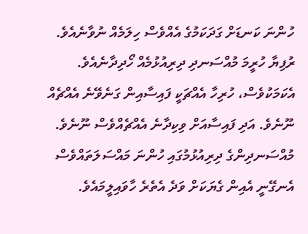ހުންނަ ކަނޑަށް ގަދަކަމުގެ އެއްވެސް ހިލަމެއް ނުވާނެއެވެ. ރުފިޔާ ހުރީމަ މުއްސަނދި ދިރިއުޅުމެއް ހޯދިދާނެއެވެ. އެކަމަކުވެސް، ހުރިހާ އެއްޗަކީ ފައިސާއިން ގަނެވޭނެ އެއްޗެއް ނޫނެވެ. އަދި ފައިސާއަށް ވިކިދާނެ އެއްޗެއްވެސް ނޫނެވެ. މުއްސަނދިންގެ ދިރިއުޅުމުގައި ހުންނަ މައްސަލަތައްވެސް އެނގޭނީ އެއިން ގެޔަކަށް ވަދެ އެތެރެ ހާވައިލީމައެވެ.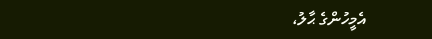އެމީހުންގެ ޙާލު،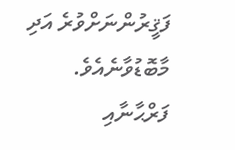ފަޤީރުންނަށްވުރެ އަދި މާބޮޑުވާނެއެވެ.
ފަރްޙާނާއި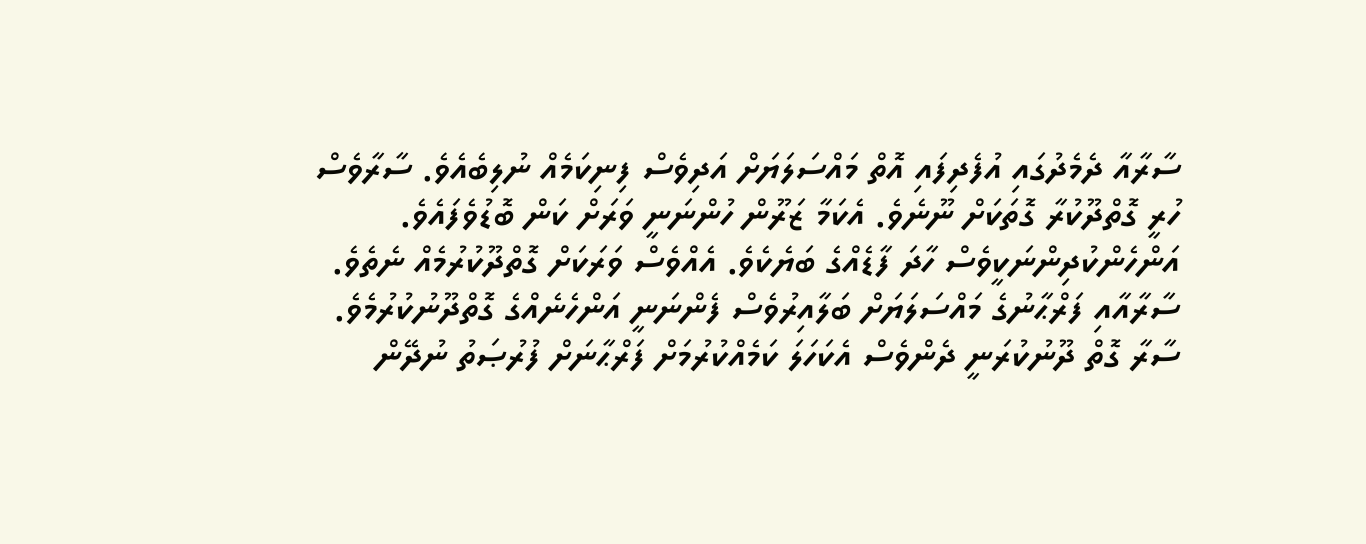ސާރާއާ ދެމެދުގައި އުފެދިފައި އޮތް މައްސަލަޔަށް އަދިވެސް ފިނިކަމެއް ނުލިބެއެވެ. ސާރާވެސް ހުރީ ގޮތްދޫކުރާ ގޮތަކަށް ނޫނެވެ. އެކަމާ ޒަރޫން ހުންނަނީ ވަރަށް ކަން ބޮޑުވެފައެވެ. އަންހެންކުދިންނަކީވެސް ހާދަ ފާޑެއްގެ ބަޔެކެވެ. އެއްވެސް ވަރަކަށް ގޮތްދޫކުރުމެއް ނެތެވެ. ސާރާއާއި ފަރްޙާނުގެ މައްސަލަޔަށް ބަލާއިރުވެސް ފެންނަނީ އަންހެނެއްގެ ގޮތްދޫނުކުރުމެވެ. ސާރާ ގޮތް ދޫނުކުރަނީ ދެންވެސް އެކަހަލަ ކަމެއްކުރުމަށް ފަރްޙާނަށް ފުރުޞަތު ނުދޭން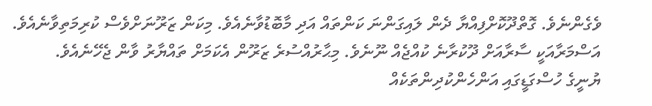ވެގެންނެވެ. ގޮތްދޫކޮށްފިއްޔާ ދެން ލައިގަންނަ ކަންތައް އަދި މާބޮޑުވާނެއެވެ. މިކަން ޒަރޫނަށްވެސް ކުރިމަތިވާނެއެވެ. އަސްމަރާއަކީ ސާރާއަށް ދޫކުރާނެ ކުއްޖެއް ނޫނެވެ. މިޙާރުއްސުރެ ޒަރޫން އެކަމަށް ތައްޔާރު ވާން ޖެހޭނެއެވެ.
ޔުނީގެ ހުސްގަޑީގައި އަންހެންކުދިންތަކެއް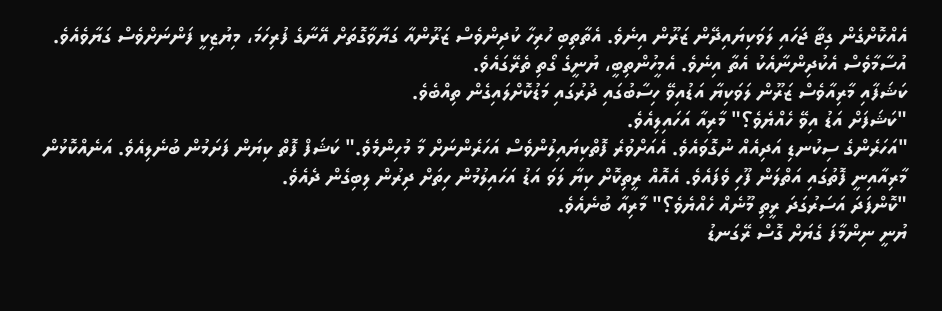އެއްކޮށްގެން ގިޓާ ޖަހައި ލަވަކިޔައިދޭން ޒަރޫން އިނެވެ. އެތާތިބި ހުރިހާ ކުދިންވެސް ޒަރޫންއާ ގަޔާވާގޮތަށް އޭނާގެ ފުރިހަމަ، މިޔުޒިކީ ފަންނަށްވެސް ގަޔާވެއެވެ. އުސާމާވެސް އެކުދިންނާއެކު އެތާ އިނެވެ. އެމީހުންތިބީ، ޔުނީގެ ގޯތި ތެރޭގައެވެ.
ކަޝަފާއި މާރިއާވެސް ޒަރޫން ލަވަކިޔާ އަޑުއިވޭ ހިސާބުގައި ދުރުގައި މަޑުކޮށްލައިގެން ތިއްބެވެ.
"ކަޝަފަށް އަޑު އިވޭ ހެއްޔެވެ؟" މާރިއާ އަހައިލިއެވެ.
"އަހަރެންގެ ސިކުނޑި އަދިއެއް ނުގޮވައެވެ. އެއަށްވުރެ ފޮތްކިޔައިލުންވެސް އަހަރެންނަށް މާ މުހިންމެވެ." ކަޝަފް ފޮތް ކިޔަން ފަށަމުން ބުނެލިއެވެ. އަނެއްކޮޅުން މާރިއާއިނީ ފޮތުގައި އަތްލަން ފޫހި ވެފައެވެ. އެއޮއް ރީތިކޮށް ކިޔާ ލަވަ އަޑު އަހައިލުމުން ހިތަށް ދިރުން ލިބިގެން ދެއެވެ.
"ކޮންފަދަ އަސަރުގަދަ ރީތި މޫނެއް ހެއްޔެވެ؟" މާރިއާ ބުނެއެވެ.
ޔުނީ ނިންމާފަ ގެޔަށް ގޮސް ރޭގަނޑު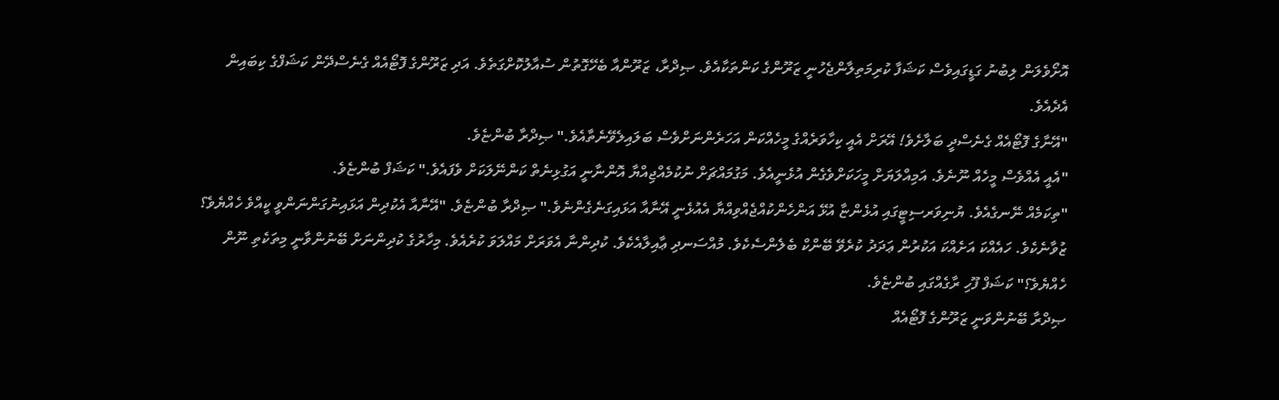އޮށޯވެލަން ލިބުނު ގަޑީގައިވެސް ކަޝަފާ ކުރިމަތިލާންޖެހުނީ ޒަރޫންގެ ކަންތަކާއެވެ. ޞިދްރާ، ޒަރޫންއާ ބެހޭގޮތުން ސުއާލުކޮށްގަތެވެ. އަދި ޒަރޫންގެ ފޮޓޯއެއް ގެނެސްދޭން ކަޝަފްގެ ކިބައިން އެދެއެވެ.
"އޭނާގެ ފޮޓޯއެއް ގެނެސްދީ ބަލާށެވެ! އޭރަށް އެއީ ކިހާވަރެއްގެ މީހެއްކަން އަހަރެންނަށްވެސް ބަލައިލެވޭނެތާއެވެ." ޞިދްރާ ބުންޏެވެ.
"އެއީ އެއްވެސް މީހެއް ނޫނެވެ. އަމިއްލަޔަށް މީހަކަށްވެގެން އުޅެނީއެވެ. މަގުމައްޗަށް ނުކުމެއްޖިއްޔާ އޮންނާނީ އަގުޅިނެތް ކަންނޭލަކަށް ވެފައެވެ." ކަޝަފް ބުންޏެވެ.
"ތިކަމެއް ނޭނގެއެވެ. ޔުނިވަރސިޓީގައި އުޅެންޏާ އުޅޭ އަންހެންކުއްޖެއްވިއްޔާ އެއުޅެނީ އޭނާއާ އަޅައިގަނެގެންނެވެ." ޞިދްރާ ބުންޏެވެ. "އޭނާއާ އެކުދިން އަޅައިނުގަންނަންވީ ކީއްވެ ހެއްޔެވެ؟ ޒުވާނެކެވެ. ހައެއްކަ އަށެއްކަ އަކުރުން ޢަދަދު ކުރެވޭ ބޭންކް ބެލެންސެކެވެ. މުއްސަނދި ޢާއިލާއެކެވެ. ކުދިންނާ އެވަރަށް މައްލަވަ ކުރެއެވެ. މިހާރުގެ ކުދިންނަށް ބޭނުންވާނީ މިތަކެތި ނޫން ހެއްޔެވެ؟" ކަޝަފް ފޫހި ރާގެއްގައި ބުންޏެވެ.
ޞިދްރާ ބޭނުންވަނީ ޒަރޫންގެ ފޮޓޯއެއް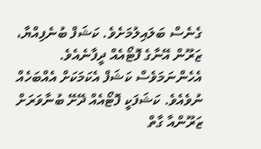ގެނެސް ބަލައިލުމަށެވެ. ކަޝަފް ބުނެފިއްޔާ، ޒަރޫން އޭނާގެ ފޮޓޯއެއް ދީފާނެއެވެ. އެހެންނަމަވެސް ކަޝަފް އެކަމަކަށް އެއްބަހެއް ނުވެއެވެ. ކަޝަފަކީ ފޮޓޯއެއް ދޭށޭ ބުނާވަރަށް ޒަރޫންއާ ގާތް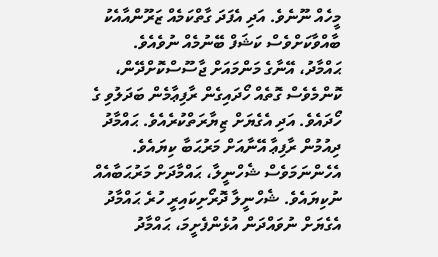މީހެއް ނޫނެވެ. އަދި އެފަދަ ގާތްކަމެއް ޒަރޫންއާއެކު ބާއްވާކަށްވެސް ކަޝަފް ބޭނުމެއް ނުވެއެވެ.
ޙައްމާދު، އޭނާގެ މަންމައަށް ޖާސޫސްކޮށްދޭން، ކޮންމެވެސް ގޮތެއް ހޯދައިގެން ރާފިޢާމެން ބަދަލުވި ގެ ހޯދައެވެ. އަދި އެގެޔަށް ޒިޔާރަތްކުރެއެވެ. ޙައްމާދު ދިއުމުން ރާފިޢާ އޭނާއަށް މަރުޙަބާ ކިޔައެވެ. އެހެންނަމަވެސް ޝެހްނީލާ، ޙައްމާދަށް މަރުޙަބާއެއް ނުކިޔައެވެ. ޝެހްނީލާ ދޮރޯށިކައިރީ ހުރެ ޙައްމާދު އެގެޔަށް ނުވައްދަން އުޅެންފެށީމަ، ޙައްމާދު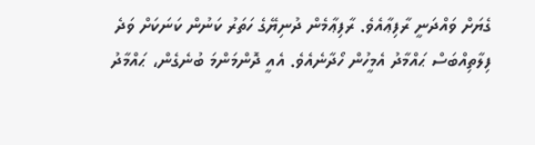ގެޔަށް ވައްދަނީ ރާފިޢާއެވެ. ރާފިޢާމެން ދުނިޔޭގެ ހަތަރު ކަނުން ކަނަކަށް ވަދެ ފިލާތިއްބަސް ޙައްމާދު އެމީހުން ހޯދާނެއެވެ. އެއީ ދޮންމަންމަ ބުނެގެން، ޙައްމާދު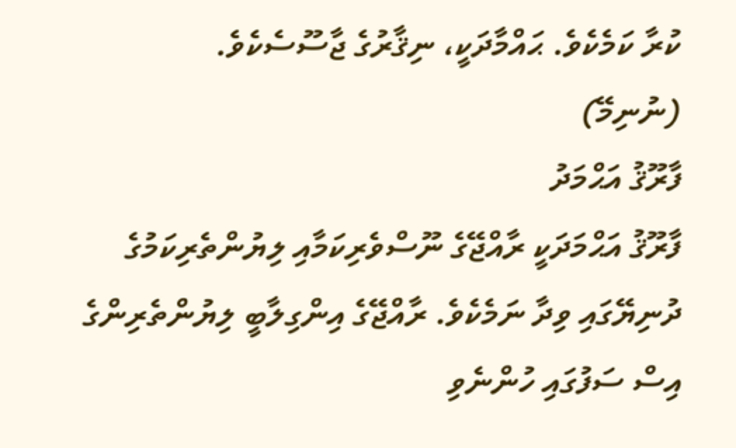ކުރާ ކަމެކެވެ. ޙައްމާދަކީ، ނިޤާރުގެ ޖާސޫސެކެވެ.
(ނުނިމޭ)
ފާރޫޤު އަޙްމަދު
ފާރޫޤު އަޙްމަދަކީ ރާއްޖޭގެ ނޫސްވެރިކަމާއި ލިޔުންތެރިކަމުގެ ދުނިޔޭގައި ވިދާ ނަމެކެވެ. ރާއްޖޭގެ އިންގިލާބީ ލިޔުންތެރިންގެ އިސް ސަފުގައި ހުންނެވި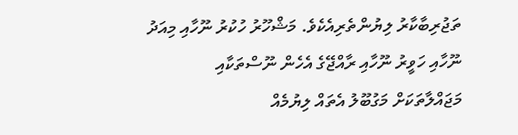ތަޖުރިބާކާރު ލިޔުންތެރިއެކެވެ. މަޝްހޫރު ހުކުރު ނޫހާއި މިއަދު ނޫހާއި ހަވީރު ނޫހާއި ރާއްޖޭގެ އެހެން ނޫސްތަކާއި މަޖައްލާތަކަށް މަގުބޫލު އެތައް ލިޔުމެއް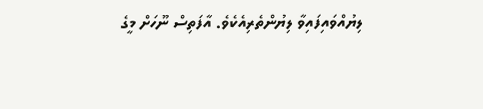ލިޔުއްވައިފައިވާ ލިޔުންތެރިއެކެވެ. އާފަތިސް ނޫހަށް މީގެ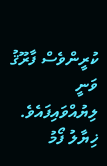ކުރީންވެސް ފާރޫޤު ވަނީ ލިޔުއްވައިފައެވެ.
ޚިޔާލު ފޯމު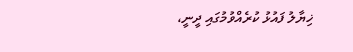ޚިޔާލު ފައުޅު ކުރެއްވުމުގައި ދީނީ،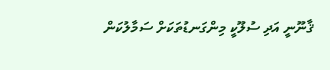ޤާނޫނީ އަދި ސުލޫކީ މިންގަނޑުތަކަށް ސަމާލުކަން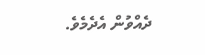ދެއްވުން އެދެމެވެ.